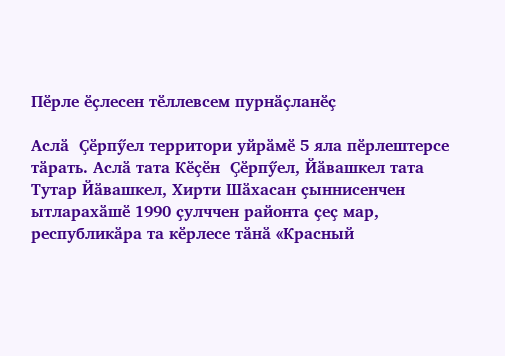Пӗрле ӗҫлесен тӗллевсем пурнӑҫланӗҫ

Аслӑ  Ҫӗрпӳел территори уйрӑмӗ 5 яла пӗрлештерсе тӑрать. Аслӑ тата Кӗҫӗн  Ҫӗрпӳел, Йӑвашкел тата Тутар Йӑвашкел, Хирти Шӑхасан ҫыннисенчен ытларахӑшӗ 1990 ҫулччен районта ҫеҫ мар, республикӑра та кӗрлесе тӑнӑ «Красный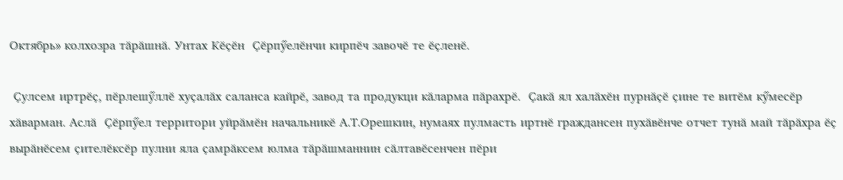Октябрь» колхозра тӑрӑшнӑ. Унтах Кӗҫӗн  Ҫӗрпӳелӗнчи кирпӗч завочӗ те ӗҫленӗ.

 Ҫулсем иртрӗҫ, пӗрлешӳллӗ хуҫалӑх саланса кайрӗ, завод та продукци кӑларма пӑрахрӗ.  Ҫакӑ ял халӑхӗн пурнӑҫӗ ҫине те витӗм кӳмесӗр хӑварман. Аслӑ  Ҫӗрпӳел территори уйрӑмӗн начальникӗ А.Т.Орешкин, нумаях пулмасть иртнӗ граждансен пухӑвӗнче отчет тунӑ май тӑрӑхра ӗҫ вырӑнӗсем ҫителӗксӗр пулни яла ҫамрӑксем юлма тӑрӑшманнин сӑлтавӗсенчен пӗри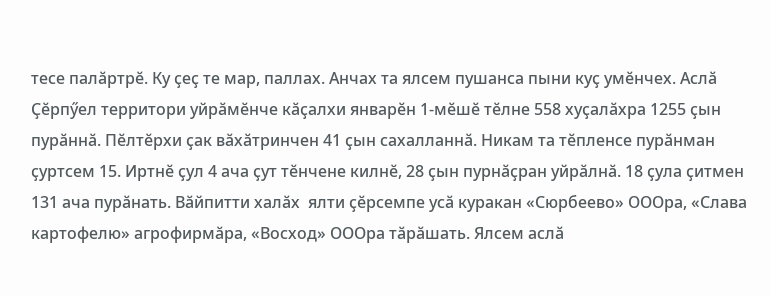тесе палӑртрӗ. Ку ҫеҫ те мар, паллах. Анчах та ялсем пушанса пыни куҫ умӗнчех. Аслӑ  Ҫӗрпӳел территори уйрӑмӗнче кӑҫалхи январӗн 1-мӗшӗ тӗлне 558 хуҫалӑхра 1255 ҫын пурӑннӑ. Пӗлтӗрхи ҫак вӑхӑтринчен 41 ҫын сахалланнӑ. Никам та тӗпленсе пурӑнман ҫуртсем 15. Иртнӗ ҫул 4 ача ҫут тӗнчене килнӗ, 28 ҫын пурнӑҫран уйрӑлнӑ. 18 ҫула ҫитмен 131 ача пурӑнать. Вӑйпитти халӑх  ялти ҫӗрсемпе усӑ куракан «Сюрбеево» ОООра, «Слава картофелю» агрофирмӑра, «Восход» ОООра тӑрӑшать. Ялсем аслӑ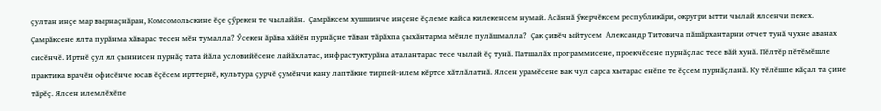ҫултан инҫе мар вырнаҫнӑран, Комсомольскине ӗҫе ҫӳрекен те чылайӑн.  Ҫамрӑксем хушшинче инҫене ӗҫлеме кайса килекенсем нумай. Асӑннӑ ӳкерчӗксем республикӑри, округри ытти чылай ялсенчи пекех.  Ҫамрӑксене ялта пурӑнма хӑварас тесен мӗн тумалла? Ӳсекен ӑрӑва хӑйӗн пурнӑҫне тӑван тӑрӑхпа ҫыхӑнтарма мӗнле пулӑшмалла?  Ҫак ҫивӗч ыйтусем  Александр Титовича пӑшӑрхантарни отчет тунӑ чухне аванах сисӗнчӗ. Иртнӗ ҫул ял ҫыннисен пурнӑҫ тата йӑла условийӗсене лайӑхлатас, инфрастуктурӑна аталантарас тесе чылай ӗҫ тунӑ. Патшалӑх программисене, проекчӗсене пурнӑҫлас тесе вӑй хунӑ. Пӗлтӗр пӗтӗмӗшле практика врачӗн офисӗнче юсав ӗҫӗсем ирттернӗ, культура ҫурчӗ ҫумӗнчи кану лаптӑкне тирпей-илем кӗртсе хӑтлӑлатнӑ. Ялсен урамӗсене вак чул сарса хытарас енӗпе те ӗҫсем пурнӑҫланӑ. Ку тӗлӗшпе кӑҫал та ҫине тӑрӗҫ. Ялсен илемлӗхӗпе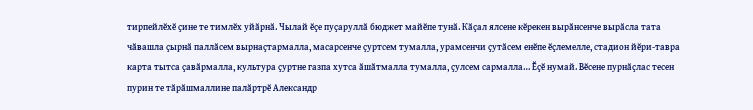тирпейлӗхӗ ҫине те тимлӗх уйӑрнӑ. Чылай ӗҫе пуҫаруллӑ бюджет майӗпе тунӑ. Кӑҫал ялсене кӗрекен вырӑнсенче вырӑсла тата чӑвашла ҫырнӑ паллӑсем вырнаҫтармалла, масарсенче ҫуртсем тумалла, урамсенчи ҫутӑсем енӗпе ӗҫлемелле, стадион йӗри-тавра карта тытса ҫавӑрмалла, культура ҫуртне газпа хутса ӑшӑтмалла тумалла, ҫулсем сармалла… Ӗҫӗ нумай. Вӗсене пурнӑҫлас тесен пурин те тӑрӑшмаллине палӑртрӗ Александр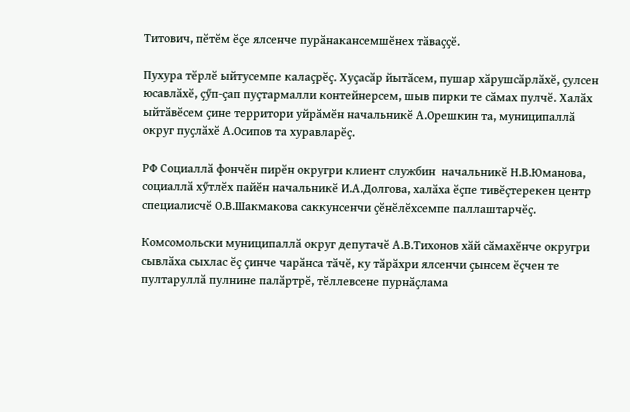Титович, пӗтӗм ӗҫе ялсенче пурӑнакансемшӗнех тӑваҫҫӗ.

Пухура тӗрлӗ ыйтусемпе калаҫрӗҫ. Хуҫасӑр йытӑсем, пушар хӑрушсӑрлӑхӗ, ҫулсен юсавлӑхӗ, ҫӳп-ҫап пуҫтармалли контейнерсем, шыв пирки те сӑмах пулчӗ. Халӑх ыйтӑвӗсем ҫине территори уйрӑмӗн начальникӗ А.Орешкин та, муниципаллӑ округ пуҫлӑхӗ А.Осипов та хуравларӗҫ.

РФ Социаллӑ фончӗн пирӗн округри клиент службин  начальникӗ Н.В.Юманова, социаллӑ хӳтлӗх пайӗн начальникӗ И.А.Долгова, халӑха ӗҫпе тивӗҫтерекен центр специалисчӗ О.В.Шакмакова саккунсенчи ҫӗнӗлӗхсемпе паллаштарчӗҫ.

Комсомольски муниципаллӑ округ депутачӗ А.В.Тихонов хӑй сӑмахӗнче округри сывлӑха сыхлас ӗҫ ҫинче чарӑнса тӑчӗ, ку тӑрӑхри ялсенчи ҫынсем ӗҫчен те пултаруллӑ пулнине палӑртрӗ, тӗллевсене пурнӑҫлама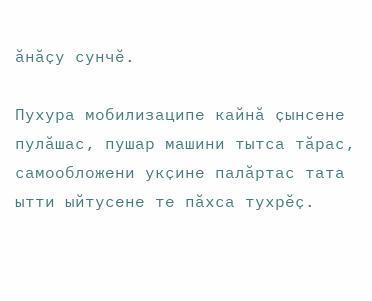ӑнӑҫу сунчӗ.

Пухура мобилизаципе кайнӑ ҫынсене пулӑшас, пушар машини тытса тӑрас, самообложени укҫине палӑртас тата ытти ыйтусене те пӑхса тухрӗҫ.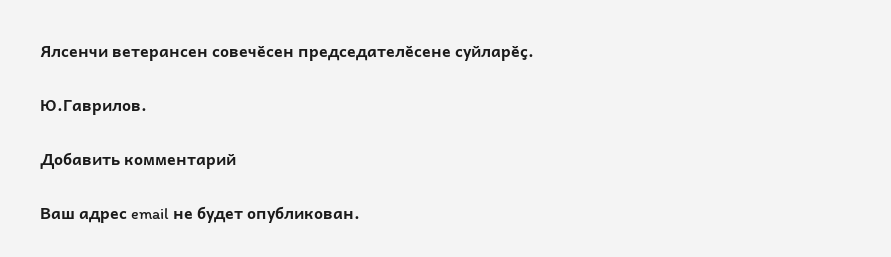Ялсенчи ветерансен совечӗсен председателӗсене суйларӗҫ.

Ю.Гаврилов.

Добавить комментарий

Ваш адрес email не будет опубликован.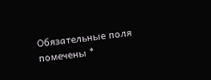Обязательные поля помечены *